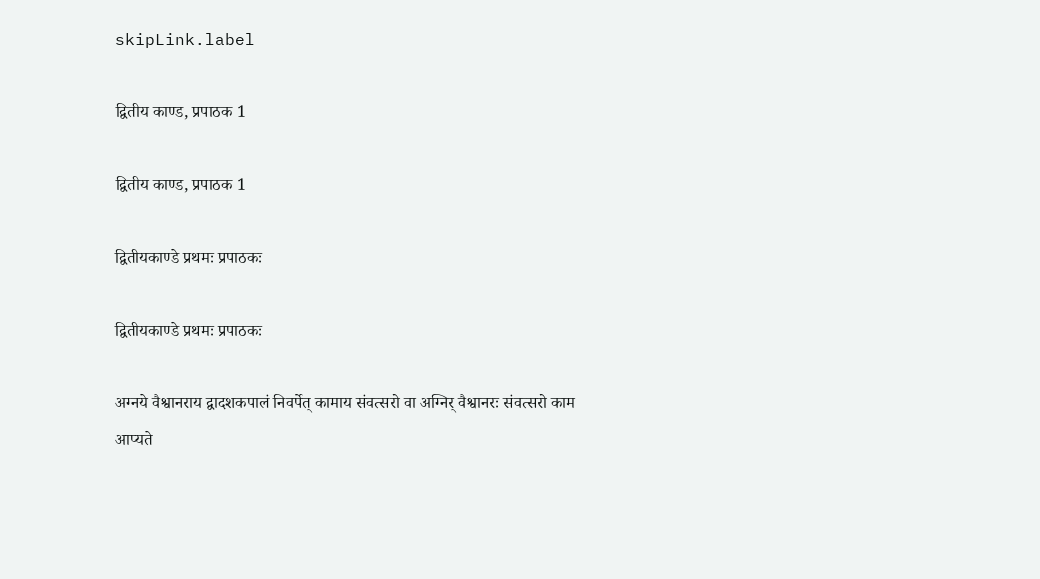skipLink.label

द्वितीय काण्ड, प्रपाठक 1

द्वितीय काण्ड, प्रपाठक 1

द्वितीयकाण्डे प्रथमः प्रपाठकः

द्वितीयकाण्डे प्रथमः प्रपाठकः

अग्नये वैश्वानराय द्वादशकपालं निवर्पेत् कामाय संवत्सरो वा अग्निर् वैश्वानरः संवत्सरो काम आप्यते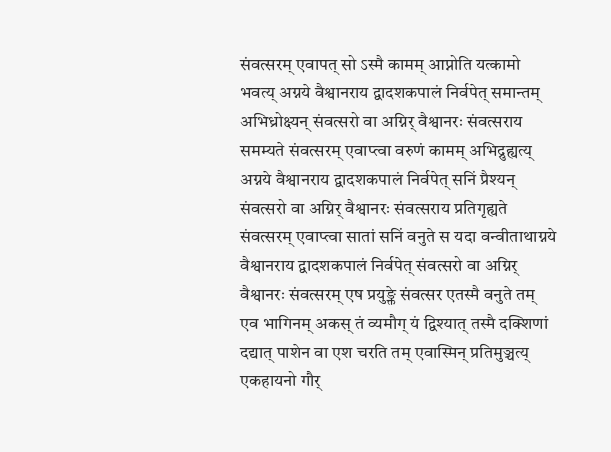संवत्सरम् एवापत् सो ऽस्मै कामम् आप्नोति यत्कामो भवत्य् अग्नये वैश्वानराय द्वादशकपालं निर्वपेत् समान्तम् अभिध्रोक्ष्यन् संवत्सरो वा अग्निर् वैश्वानरः संवत्सराय समम्यते संवत्सरम् एवाप्त्वा वरुणं कामम् अभिद्रुह्यत्य् अग्नये वैश्वानराय द्वादशकपालं निर्वपेत् सनिं प्रैश्यन् संवत्सरो वा अग्निर् वैश्वानरः संवत्सराय प्रतिगृह्यते संवत्सरम् एवाप्त्वा सातां सनिं वनुते स यदा वन्वीताथाग्नये वैश्वानराय द्वादशकपालं निर्वपेत् संवत्सरो वा अग्निर् वैश्वानरः संवत्सरम् एष प्रयुङ्क्ते संवत्सर एतस्मै वनुते तम् एव भागिनम् अकस् तं व्यमौग् यं द्विश्यात् तस्मै दक्शिणां दद्यात् पाशेन वा एश चरति तम् एवास्मिन् प्रतिमुञ्चत्य् एकहायनो गौर्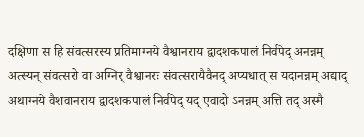दक्षिणा स हि संवत्सरस्य प्रतिमाग्नये वैश्वानराय द्वादशकपालं निर्वपेद् अनन्नम् अत्स्यन् संवत्सरो वा अग्निर् वैश्वानरः संवत्सरायैवैनद् अप्यधात् स यदानन्नम् अद्याद् अथाग्नये वैशवानराय द्वादशकपालं निर्वपेद् यद् एवादो ऽनन्नम् अत्ति तद् अस्मै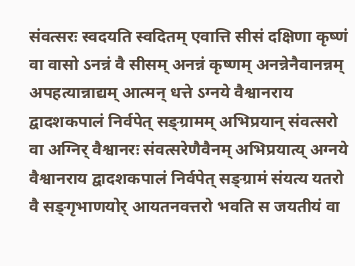संवत्सरः स्वदयति स्वदितम् एवात्ति सीसं दक्षिणा कृष्णं वा वासो ऽनन्नं वै सीसम् अनन्नं कृष्णम् अनन्नेनैवानन्नम् अपहत्यान्नाद्यम् आत्मन् धत्ते ऽग्नये वैश्वानराय द्वादशकपालं निर्वपेत् सङ्ग्रामम् अभिप्रयान् संवत्सरो वा अग्निर् वैश्वानरः संवत्सरेणैवैनम् अभिप्रयात्य् अग्नये वैश्वानराय द्वादशकपालं निर्वपेत् सङ्ग्रामं संयत्य यतरो वै सङ्गृभाणयोर् आयतनवत्तरो भवति स जयतीयं वा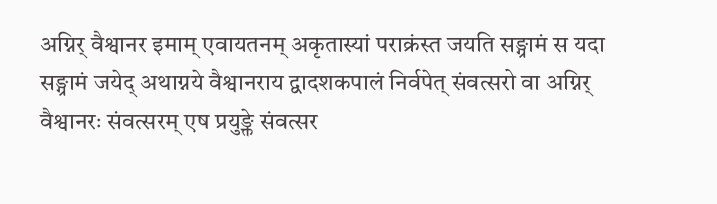अग्निर् वैश्वानर इमाम् एवायतनम् अकृतास्यां पराक्रंस्त जयति सङ्ग्रामं स यदा सङ्ग्रामं जयेद् अथाग्नये वैश्वानराय द्वादशकपालं निर्वपेत् संवत्सरो वा अग्निर् वैश्वानरः संवत्सरम् एष प्रयुङ्क्ते संवत्सर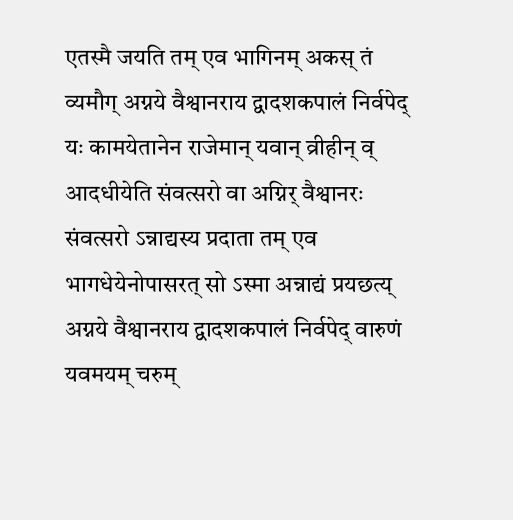एतस्मै जयति तम् एव भागिनम् अकस् तं व्यमौग् अग्नये वैश्वानराय द्वादशकपालं निर्वपेद् यः कामयेतानेन राजेमान् यवान् व्रीहीन् व् आदधीयेति संवत्सरो वा अग्निर् वैश्वानरः संवत्सरो ऽन्नाद्यस्य प्रदाता तम् एव भागधेयेनोपासरत् सो ऽस्मा अन्नाद्यं प्रयछत्य् अग्नये वैश्वानराय द्वादशकपालं निर्वपेद् वारुणं यवमयम् चरुम्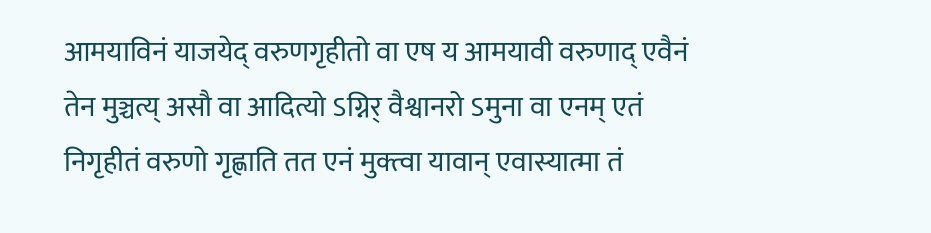आमयाविनं याजयेद् वरुणगृहीतो वा एष य आमयावी वरुणाद् एवैनं तेन मुञ्चत्य् असौ वा आदित्यो ऽग्निर् वैश्वानरो ऽमुना वा एनम् एतं निगृहीतं वरुणो गृह्णाति तत एनं मुक्त्वा यावान् एवास्यात्मा तं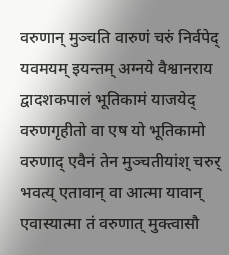वरुणान् मुञ्चति वारुणं चरुं निर्वपेद् यवमयम् इयन्तम् अग्नये वैश्वानराय द्वादशकपालं भूतिकामं याजयेद् वरुणगृहीतो वा एष यो भूतिकामो वरुणाद् एवैनं तेन मुञ्चतीयांश् चरुर् भवत्य् एतावान् वा आत्मा यावान् एवास्यात्मा तं वरुणात् मुक्त्वासौ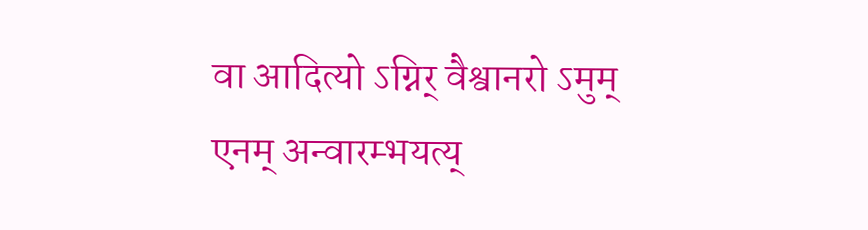वा आदित्यो ऽग्निर् वैश्वानरो ऽमुम् एनम् अन्वारम्भयत्य्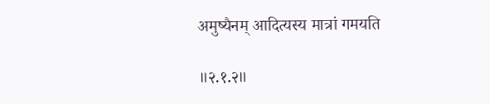अमुष्यैनम् आदित्यस्य मात्रां गमयति

॥२.१.२॥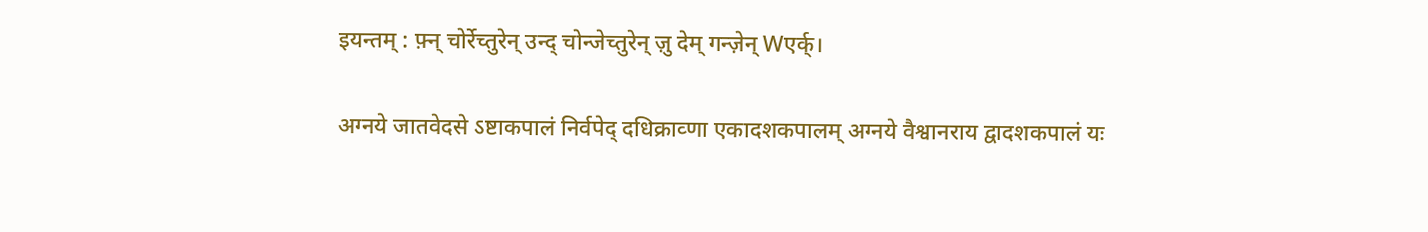इयन्तम् : फ़्न् चोर्रेच्तुरेन् उन्द् चोन्जेच्तुरेन् ज़ु देम् गन्ज़ेन् Wएर्क्।

अग्नये जातवेदसे ऽष्टाकपालं निर्वपेद् दधिक्राव्णा एकादशकपालम् अग्नये वैश्वानराय द्वादशकपालं यः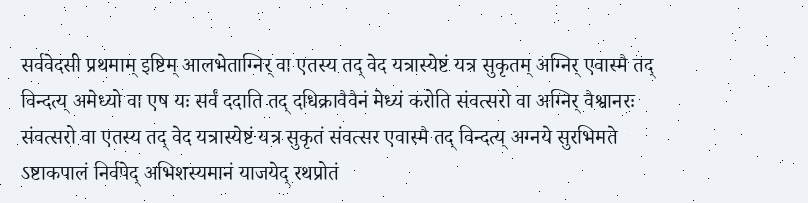सर्ववेदसी प्रथमाम् इष्टिम् आलभेताग्निर् वा एतस्य तद् वेद यत्रास्येष्टं यत्र सुकृतम् अग्निर् एवास्मै तद् विन्दत्य् अमेध्यो वा एष यः सर्वं ददाति तद् दधिक्रावैवैनं मेध्यं करोति संवत्सरो वा अग्निर् वैश्वानरः संवत्सरो वा एतस्य तद् वेद यत्रास्येष्टं यत्र सुकृतं संवत्सर एवास्मै तद् विन्दत्य् अग्नये सुरभिमते ऽष्टाकपालं निर्वपेद् अभिशस्यमानं याजयेद् रथप्रोतं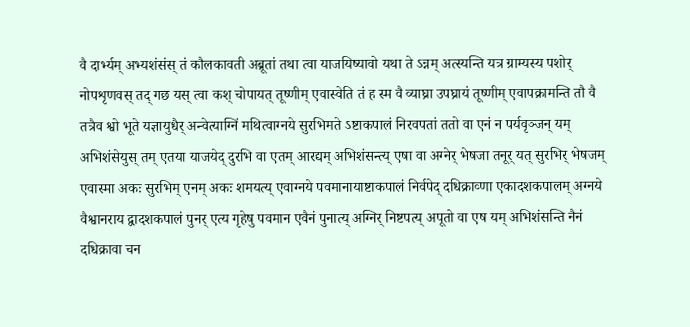वै दार्भ्यम् अभ्यशंसंस् तं कौलकावती अब्रूतां तथा त्वा याजयिष्यावो यथा ते ऽन्नम् अत्स्यन्ति यत्र ग्राम्यस्य पशोर् नोपशृणवस् तद् गछ यस् त्वा कश् चोपायत् तूष्णीम् एवास्वेति तं ह स्म वै व्याघ्रा उपघ्रायं तूष्णीम् एवापक्रामन्ति तौ वै तत्रैव श्वो भूते यज्ञायुधैर् अन्वेत्याग्निं मथित्वाग्नये सुरभिमते ऽष्टाकपालं निरवपतां ततो वा एनं न पर्यवृञ्जन् यम् अभिशंसेयुस् तम् एतया याजयेद् दुरभि वा एतम् आरद्यम् अभिशंसन्त्य् एषा वा अग्नेर् भेषजा तनूर् यत् सुरभिर् भेषजम् एवास्मा अकः सुरभिम् एनम् अकः शमयत्य् एवाग्नये पवमानायाष्टाकपालं निर्वपेद् दधिक्राव्णा एकादशकपालम् अग्नये वैश्वानराय द्वादशकपालं पुनर् एत्य गृहेषु पवमान एवैनं पुनात्य् अग्निर् निष्टपत्य् अपूतो वा एष यम् अभिशंसन्ति नैनं दधिक्रावा चन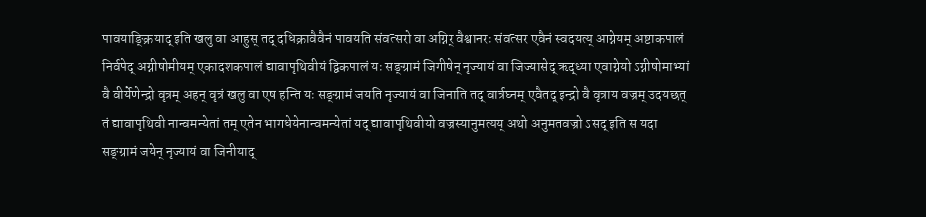पावयाङ्क्रियाद् इति खलु वा आहुस् तद् दधिक्रावैवैनं पावयति संवत्सरो वा अग्निर् वैश्वानरः संवत्सर एवैनं स्वदयत्य् आग्नेयम् अष्टाकपालं निर्वपेद् अग्नीषोमीयम् एकादशकपालं द्यावापृथिवीयं द्विकपालं यः सङ्ग्रामं जिगीषेन् नृज्यायं वा जिज्यासेद् ऋद्ध्या एवाग्नेयो ऽग्नीषोमाभ्यां वै वीर्येणेन्द्रो वृत्रम् अहन् वृत्रं खलु वा एष हन्ति यः सङ्ग्रामं जयति नृज्यायं वा जिनाति तद् वार्त्रघ्नम् एवैतद् इन्द्रो वै वृत्राय वज्रम् उदयछत् तं द्यावापृथिवी नान्वमन्येतां तम् एतेन भागधेयेनान्वमन्येतां यद् द्यावापृथिवीयो वज्रस्यानुमत्यय् अथो अनुमतवज्रो ऽसद् इति स यदा सङ्ग्रामं जयेन् नृज्यायं वा जिनीयाद्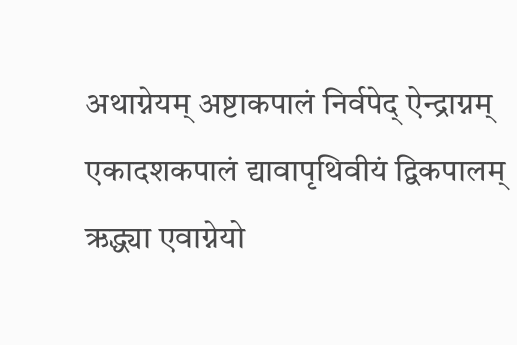अथाग्नेयम् अष्टाकपालं निर्वपेद् ऐन्द्राग्नम् एकादशकपालं द्यावापृथिवीयं द्विकपालम् ऋद्ध्या एवाग्नेयो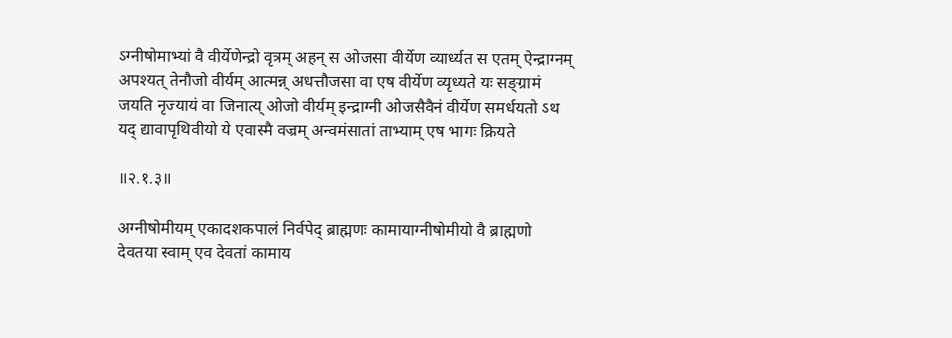ऽग्नीषोमाभ्यां वै वीर्येणेन्द्रो वृत्रम् अहन् स ओजसा वीर्येण व्यार्ध्यत स एतम् ऐन्द्राग्नम् अपश्यत् तेनौजो वीर्यम् आत्मन्न् अधत्तौजसा वा एष वीर्येण व्यृध्यते यः सङ्ग्रामं जयति नृज्यायं वा जिनात्य् ओजो वीर्यम् इन्द्राग्नी ओजसैवैनं वीर्येण समर्धयतो ऽथ यद् द्यावापृथिवीयो ये एवास्मै वज्रम् अन्वमंसातां ताभ्याम् एष भागः क्रियते

॥२.१.३॥

अग्नीषोमीयम् एकादशकपालं निर्वपेद् ब्राह्मणः कामायाग्नीषोमीयो वै ब्राह्मणो देवतया स्वाम् एव देवतां कामाय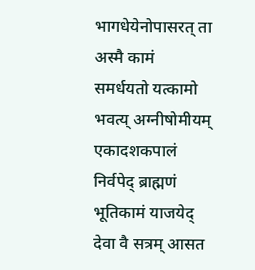भागधेयेनोपासरत् ता अस्मै कामं समर्धयतो यत्कामो भवत्य् अग्नीषोमीयम् एकादशकपालं निर्वपेद् ब्राह्मणं भूतिकामं याजयेद् देवा वै सत्रम् आसत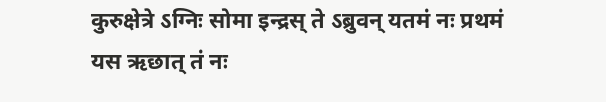कुरुक्षेत्रे ऽग्निः सोमा इन्द्रस् ते ऽब्रुवन् यतमं नः प्रथमं यस ऋछात् तं नः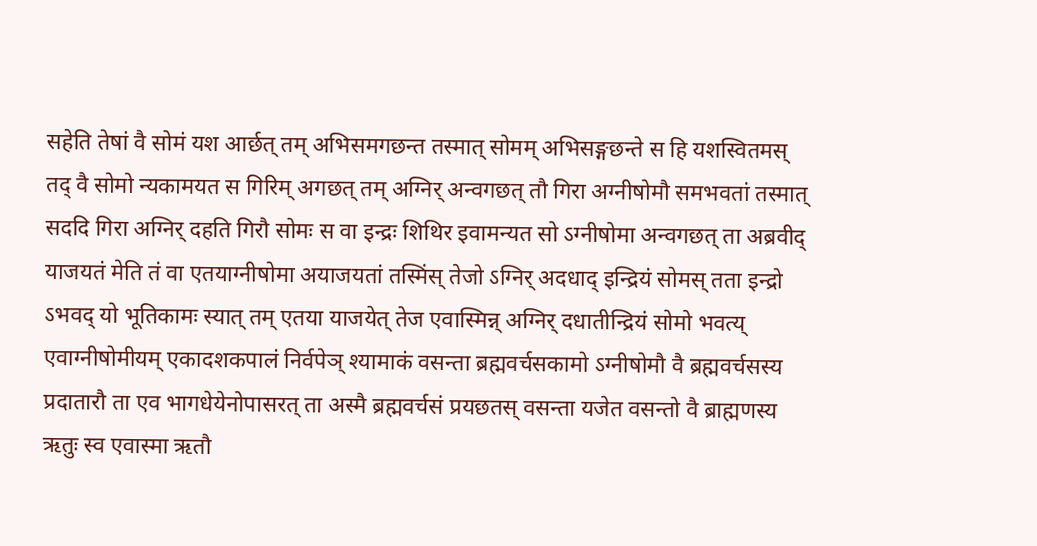सहेति तेषां वै सोमं यश आर्छत् तम् अभिसमगछन्त तस्मात् सोमम् अभिसङ्गछन्ते स हि यशस्वितमस् तद् वै सोमो न्यकामयत स गिरिम् अगछत् तम् अग्निर् अन्वगछत् तौ गिरा अग्नीषोमौ समभवतां तस्मात् सददि गिरा अग्निर् दहति गिरौ सोमः स वा इन्द्रः शिथिर इवामन्यत सो ऽग्नीषोमा अन्वगछत् ता अब्रवीद् याजयतं मेति तं वा एतयाग्नीषोमा अयाजयतां तस्मिंस् तेजो ऽग्निर् अदधाद् इन्द्रियं सोमस् तता इन्द्रो ऽभवद् यो भूतिकामः स्यात् तम् एतया याजयेत् तेज एवास्मिन्न् अग्निर् दधातीन्द्रियं सोमो भवत्य् एवाग्नीषोमीयम् एकादशकपालं निर्वपेञ् श्यामाकं वसन्ता ब्रह्मवर्चसकामो ऽग्नीषोमौ वै ब्रह्मवर्चसस्य प्रदातारौ ता एव भागधेयेनोपासरत् ता अस्मै ब्रह्मवर्चसं प्रयछतस् वसन्ता यजेत वसन्तो वै ब्राह्मणस्य ऋतुः स्व एवास्मा ऋतौ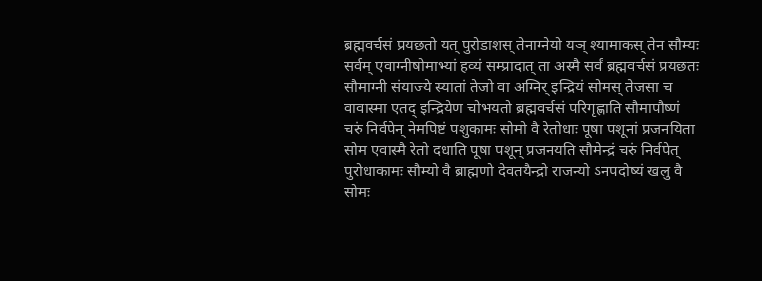ब्रह्मवर्चसं प्रयछतो यत् पुरोडाशस् तेनाग्नेयो यञ् श्यामाकस् तेन सौम्यः सर्वम् एवाग्नीषोमाभ्यां हव्यं सम्प्रादात् ता अस्मै सर्वं ब्रह्मवर्चसं प्रयछतः सौमाग्नी संयाज्ये स्यातां तेजो वा अग्निर् इन्द्रियं सोमस् तेजसा च वावास्मा एतद् इन्द्रियेण चोभयतो ब्रह्मवर्चसं परिगृह्णाति सौमापौष्णं चरुं निर्वपेन् नेमपिष्टं पशुकामः सोमो वै रेतोधाः पूषा पशूनां प्रजनयिता सोम एवास्मै रेतो दधाति पूषा पशून् प्रजनयति सौमेन्द्रं चरुं निर्वपेत् पुरोधाकामः सौम्यो वै ब्राह्मणो देवतयैन्द्रो राजन्यो ऽनपदोष्यं खलु वै सोमः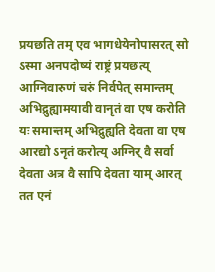प्रयछति तम् एव भागधेयेनोपासरत् सो ऽस्मा अनपदोष्यं राष्ट्रं प्रयछत्य् आग्निवारुणं चरुं निर्वपेत् समान्तम् अभिद्रुह्यामयावी वानृतं वा एष करोति यः समान्तम् अभिद्रुह्यति देवता वा एष आरद्यो ऽनृतं करोत्य् अग्निर् वै सर्वा देवता अत्र वै सापि देवता याम् आरत् तत एनं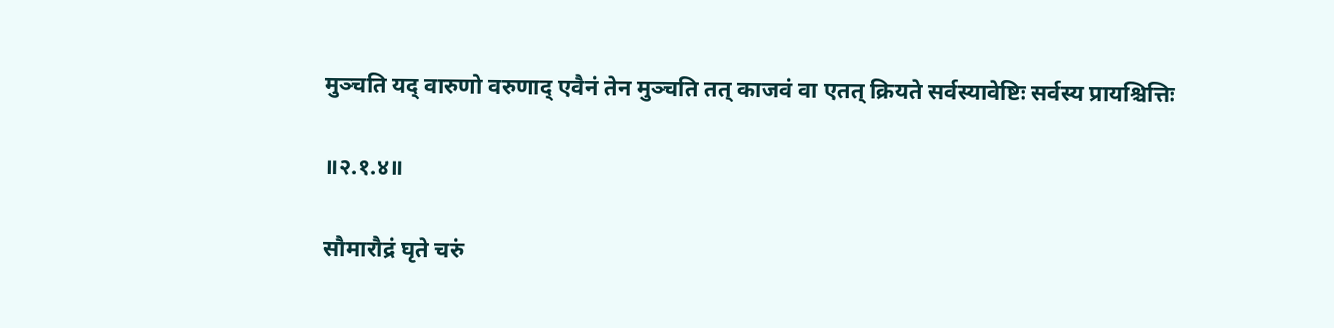मुञ्चति यद् वारुणो वरुणाद् एवैनं तेन मुञ्चति तत् काजवं वा एतत् क्रियते सर्वस्यावेष्टिः सर्वस्य प्रायश्चित्तिः

॥२.१.४॥

सौमारौद्रं घृते चरुं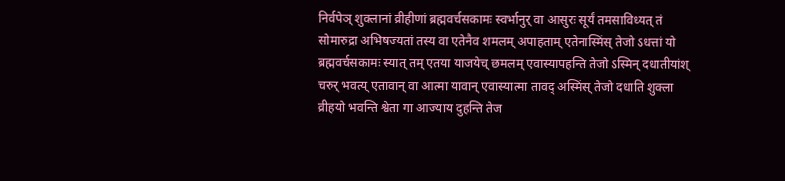निर्वपेञ् शुक्लानां व्रीहीणां ब्रह्मवर्चसकामः स्वर्भानुर् वा आसुरः सूर्यं तमसाविध्यत् तं सोमारुद्रा अभिषज्यतां तस्य वा एतेनैव शमलम् अपाहताम् एतेनास्मिंस् तेजो ऽधत्तां यो ब्रह्मवर्चसकामः स्यात् तम् एतया याजयेच् छमलम् एवास्यापहन्ति तेजो ऽस्मिन् दधातीयांश् चरुर् भवत्य् एतावान् वा आत्मा यावान् एवास्यात्मा तावद् अस्मिंस् तेजो दधाति शुक्ला व्रीहयो भवन्ति श्वेता गा आज्याय दुहन्ति तेज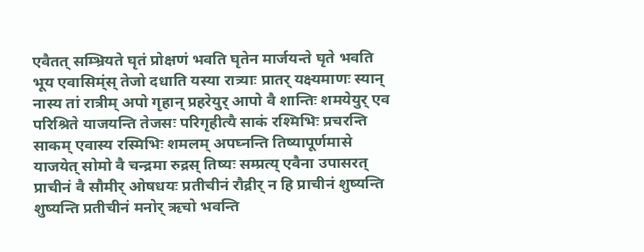एवैतत् सम्भ्रियते घृतं प्रोक्षणं भवति घृतेन मार्जयन्ते घृते भवति भूय एवासिम्ंस् तेजो दधाति यस्या रात्र्याः प्रातर् यक्ष्यमाणः स्यान् नास्य तां रात्रीम् अपो गृहान् प्रहरेयुर् आपो वै शान्तिः शमयेयुर् एव परिश्रिते याजयन्ति तेजसः परिगृहीत्यै साकं रश्मिभिः प्रचरन्ति साकम् एवास्य रस्मिभिः शमलम् अपघ्नन्ति तिष्यापूर्णमासे याजयेत् सोमो वै चन्द्रमा रुद्रस् तिष्यः सम्प्रत्य् एवैना उपासरत् प्राचीनं वै सौमीर् ओषधयः प्रतीचीनं रौद्रीर् न हि प्राचीनं शुष्यन्ति शुष्यन्ति प्रतीचीनं मनोर् ऋचो भवन्ति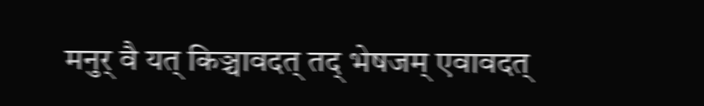मनुर् वै यत् किञ्चावदत् तद् भेषजम् एवावदत्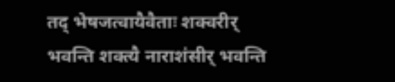तद् भेषजत्वायैवैताः शक्वरीर् भवन्ति शक्त्यै नाराशंसीर् भवन्ति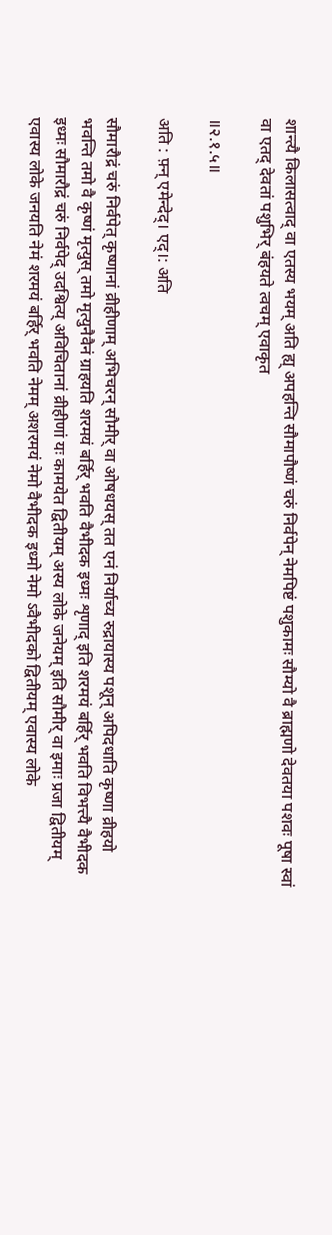शान्त्यै किलासत्वाद् वा एतस्य भयम् अति ह्य् अपहन्ति सौमापौष्णं चरुं निर्वपेन् नेमपिष्टं पशुकामः सौम्यो वै ब्राह्मणो देवतया पशवः पूषा स्वां वा एतद् देवतां पशुभिर् बंहयते त्वचम् एवाकृत

॥२.१.५॥

अति : फ़्न् एमेन्देद्। एद्।: अति

सौमारौद्रं चरुं निर्वपेत् कृष्णानां व्रीहीणाम् अभिचरन् सौमीर् वा ओषधयस् तत एनं निर्याच्य रुद्रायास्य पशून् अपिदधाति कृष्णा व्रीहयो भवन्ति तमो वै कृष्णं मृत्युस् तमो मृत्युनैवैनं ग्राहयति शरमयं बर्हिर् भवति वैभीदक इध्मः शृणाद् इति शरमयं बर्हिर् भवति विभत्त्यै वैभीदक इध्मः सौमारौद्रं चरुं निर्वपेद् उदश्वित्य् अविचितानां व्रीहीणां यः कामयेत द्वितीयम् अस्य लोके जनेयम् इति सौमीर् वा इमाः प्रजा द्वितीयम् एवास्य लोके जनयति नेमं शरमयं बर्हिर् भवति नेमम् अशरमयं नेमो वैभीदक इध्मो नेमो ऽवैभीदको द्वितीयम् एवास्य लोके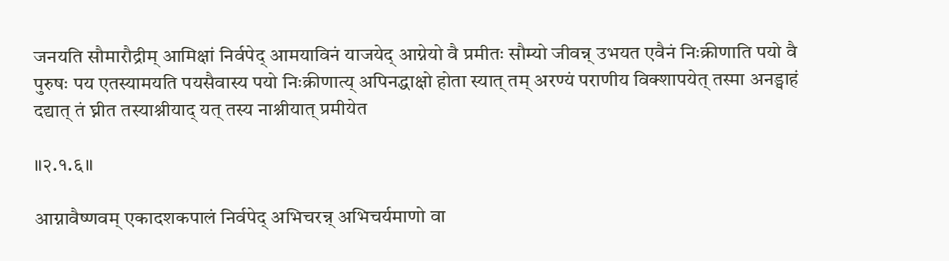जनयति सौमारौद्रीम् आमिक्षां निर्वपेद् आमयाविनं याजयेद् आग्नेयो वै प्रमीतः सौम्यो जीवन्न् उभयत एवैनं निःक्रीणाति पयो वै पुरुषः पय एतस्यामयति पयसैवास्य पयो निःक्रीणात्य् अपिनद्धाक्षो होता स्यात् तम् अरण्यं पराणीय विक्शापयेत् तस्मा अनड्वाहं दद्यात् तं घ्नीत तस्याश्नीयाद् यत् तस्य नाश्नीयात् प्रमीयेत

॥२.१.६॥

आग्नावैष्णवम् एकादशकपालं निर्वपेद् अभिचरन्न् अभिचर्यमाणो वा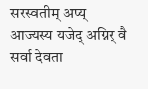सरस्वतीम् अप्य् आज्यस्य यजेद् अग्निर् वै सर्वा देवता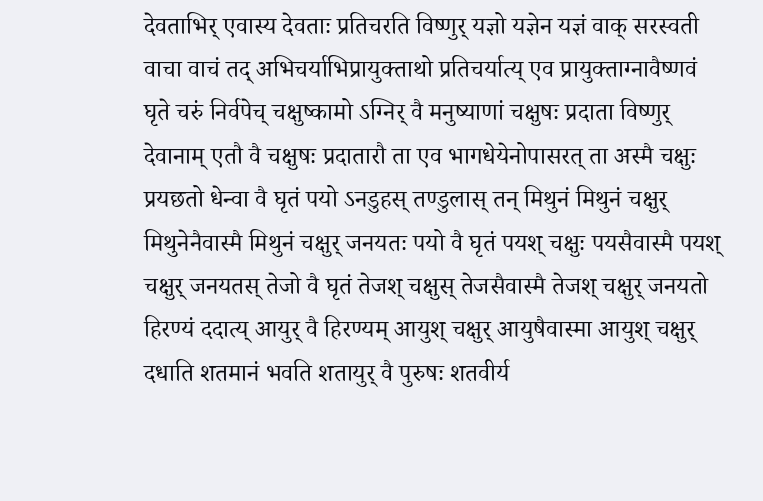देवताभिर् एवास्य देवताः प्रतिचरति विष्णुर् यज्ञो यज्ञेन यज्ञं वाक् सरस्वती वाचा वाचं तद् अभिचर्याभिप्रायुक्ताथो प्रतिचर्यात्य् एव प्रायुक्ताग्नावैष्णवं घृते चरुं निर्वपेच् चक्षुष्कामो ऽग्निर् वै मनुष्याणां चक्षुषः प्रदाता विष्णुर् देवानाम् एतौ वै चक्षुषः प्रदातारौ ता एव भागधेयेनोपासरत् ता अस्मै चक्षुः प्रयछतो धेन्वा वै घृतं पयो ऽनडुहस् तण्डुलास् तन् मिथुनं मिथुनं चक्षुर् मिथुनेनैवास्मै मिथुनं चक्षुर् जनयतः पयो वै घृतं पयश् चक्षुः पयसैवास्मै पयश् चक्षुर् जनयतस् तेजो वै घृतं तेजश् चक्षुस् तेजसैवास्मै तेजश् चक्षुर् जनयतो हिरण्यं ददात्य् आयुर् वै हिरण्यम् आयुश् चक्षुर् आयुषैवास्मा आयुश् चक्षुर् दधाति शतमानं भवति शतायुर् वै पुरुषः शतवीर्य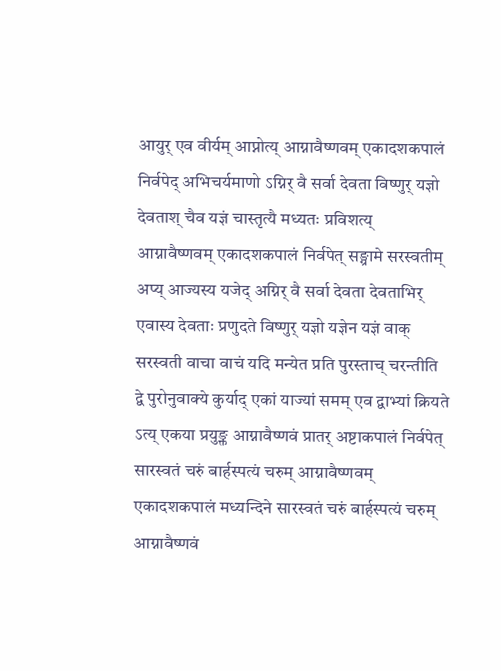आयुर् एव वीर्यम् आप्नोत्य् आग्नावैष्णवम् एकादशकपालं निर्वपेद् अभिचर्यमाणो ऽग्निर् वै सर्वा देवता विष्णुर् यज्ञो देवताश् चैव यज्ञं चास्तृत्यै मध्यतः प्रविशत्य् आग्नावैष्णवम् एकादशकपालं निर्वपेत् सङ्ग्रामे सरस्वतीम् अप्य् आज्यस्य यजेद् अग्निर् वै सर्वा देवता देवताभिर् एवास्य देवताः प्रणुदते विष्णुर् यज्ञो यज्ञेन यज्ञं वाक् सरस्वती वाचा वाचं यदि मन्येत प्रति पुरस्ताच् चरन्तीति द्वे पुरोनुवाक्ये कुर्याद् एकां याज्यां समम् एव द्वाभ्यां क्रियते ऽत्य् एकया प्रयुङ्क्त आग्नावैष्णवं प्रातर् अष्टाकपालं निर्वपेत् सारस्वतं चरुं बार्हस्पत्यं चरुम् आग्नावैष्णवम् एकादशकपालं मध्यन्दिने सारस्वतं चरुं बार्हस्पत्यं चरुम् आग्नावैष्णवं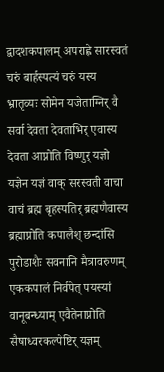द्वादशकपालम् अपराह्णे सारस्वतं चरुं बार्हस्पत्यं चरुं यस्य भ्रातृव्यः सोमेन यजेताग्निर् वै सर्वा देवता देवताभिर् एवास्य देवता आप्नोति विष्णुर् यज्ञो यज्ञेन यज्ञं वाक् सरस्वती वाचा वाचं ब्रह्म बृहस्पतिर् ब्रह्मणैवास्य ब्रह्माप्नोति कपालैश् छन्दांसि पुरोडाशैः सवनानि मैत्रावरुणम् एककपालं निर्वपेत् पयस्यां वानूबन्ध्याम् एवैतेनाप्नोति सैषाध्वरकल्पेष्टिर् यज्ञम्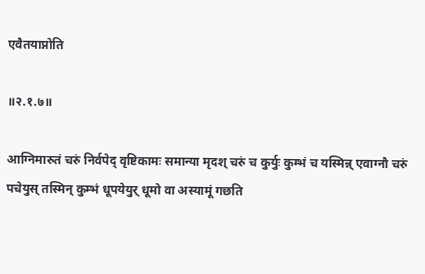एवैतयाप्नोति

॥२.१.७॥

आग्निमारुतं चरुं निर्वपेद् वृष्टिकामः समान्या मृदश् चरुं च कुर्युः कुम्भं च यस्मिन्न् एवाग्नौ चरुं पचेयुस् तस्मिन् कुम्भं धूपयेयुर् धूमो वा अस्यामूं गछति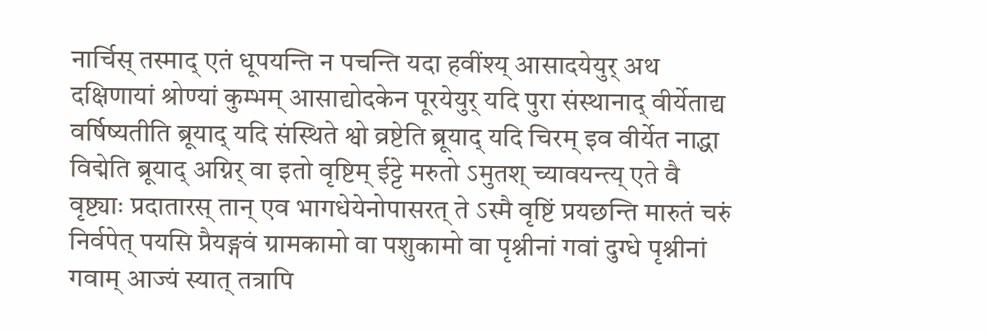नार्चिस् तस्माद् एतं धूपयन्ति न पचन्ति यदा हवींश्य् आसादयेयुर् अथ दक्षिणायां श्रोण्यां कुम्भम् आसाद्योदकेन पूरयेयुर् यदि पुरा संस्थानाद् वीर्येताद्य वर्षिष्यतीति ब्रूयाद् यदि संस्थिते श्वो व्रष्टेति ब्रूयाद् यदि चिरम् इव वीर्येत नाद्धा विद्मेति ब्रूयाद् अग्निर् वा इतो वृष्टिम् ईट्टे मरुतो ऽमुतश् च्यावयन्त्य् एते वै वृष्ट्याः प्रदातारस् तान् एव भागधेयेनोपासरत् ते ऽस्मै वृष्टिं प्रयछन्ति मारुतं चरुं निर्वपेत् पयसि प्रैयङ्गवं ग्रामकामो वा पशुकामो वा पृश्नीनां गवां दुग्धे पृश्नीनां गवाम् आज्यं स्यात् तत्रापि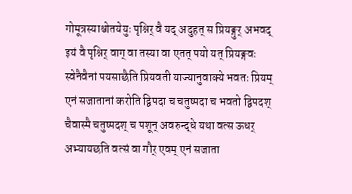गोमूत्रस्याश्चोतयेयुः पृश्निर् वै यद् अदुहत् स प्रियङ्गुर् अभवद् इयं वै पृश्निर् वाग् वा तस्या वा एतत् पयो यत् प्रियङ्गवः स्वेनैवैनां पयसाछैति प्रियवती याज्यानुवाक्ये भवतः प्रियम् एनं सजातानां करोति द्विपदा च चतुष्पदा च भवतो द्विपदश् चैवास्मै चतुष्पदश् च पशून् अवरुन्द्धे यथा वत्स ऊधर् अभ्यायछति वत्सं वा गौर् एवम् एनं सजाता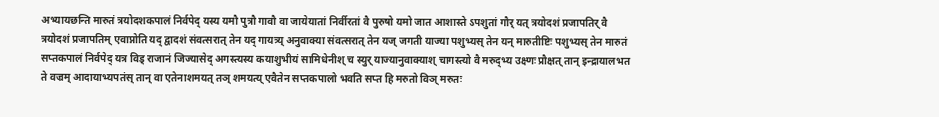अभ्यायछन्ति मारुतं त्रयोदशकपालं निर्वपेद् यस्य यमौ पुत्रौ गावौ वा जायेयातां निर्वीरतां वै पुरुषो यमो जात आशास्ते ऽपशुतां गौर् यत् त्रयोदशं प्रजापतिर् वै त्रयोदशं प्रजापतिम् एवाप्नोति यद् द्वादशं संवत्सरात् तेन यद् गायत्र्य् अनुवाक्या संवत्सरात् तेन यज् जगती याज्या पशुभ्यस् तेन यन् मारुतीष्टिः पशुभ्यस् तेन मारुतं सप्तकपालं निर्वपेद् यत्र विड् राजानं जिज्यासेद् अगस्त्यस्य कयाशुभीयं सामिधेनीश् च स्युर् याज्यानुवाक्याश् चागस्त्यो वै मरुद्भ्य उक्ष्णः प्रौक्षत् तान् इन्द्रायालभत ते वज्रम् आदायाभ्यपतंस् तान् वा एतेनाशमयत् तञ् शमयत्य् एवैतेन सप्तकपालो भवति सप्त हि मरुतो विञ् मरुतः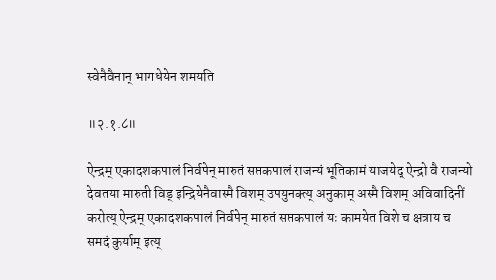स्वेनैवैनान् भागधेयेन शमयति

॥२.१.८॥

ऐन्द्रम् एकादशकपालं निर्वपेन् मारुतं सप्तकपालं राजन्यं भूतिकामं याजयेद् ऐन्द्रो वै राजन्यो देवतया मारुती विड् इन्द्रियेनैवास्मै विशम् उपयुनक्त्य् अनुकाम् अस्मै विशम् अविवादिनीं करोत्य् ऐन्द्रम् एकादशकपालं निर्वपेन् मारुतं सप्तकपालं यः कामयेत विशे च क्षत्राय च समदं कुर्याम् इत्य्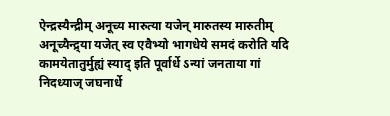ऐन्द्रस्यैन्द्रीम् अनूच्य मारुत्या यजेन् मारुतस्य मारुतीम् अनूच्यैन्द्र्या यजेत् स्व एवैभ्यो भागधेये समदं करोति यदि कामयेतातुर्मुह्यं स्याद् इति पूर्वार्धे ऽन्यां जनताया गां निदध्याज् जघनार्धे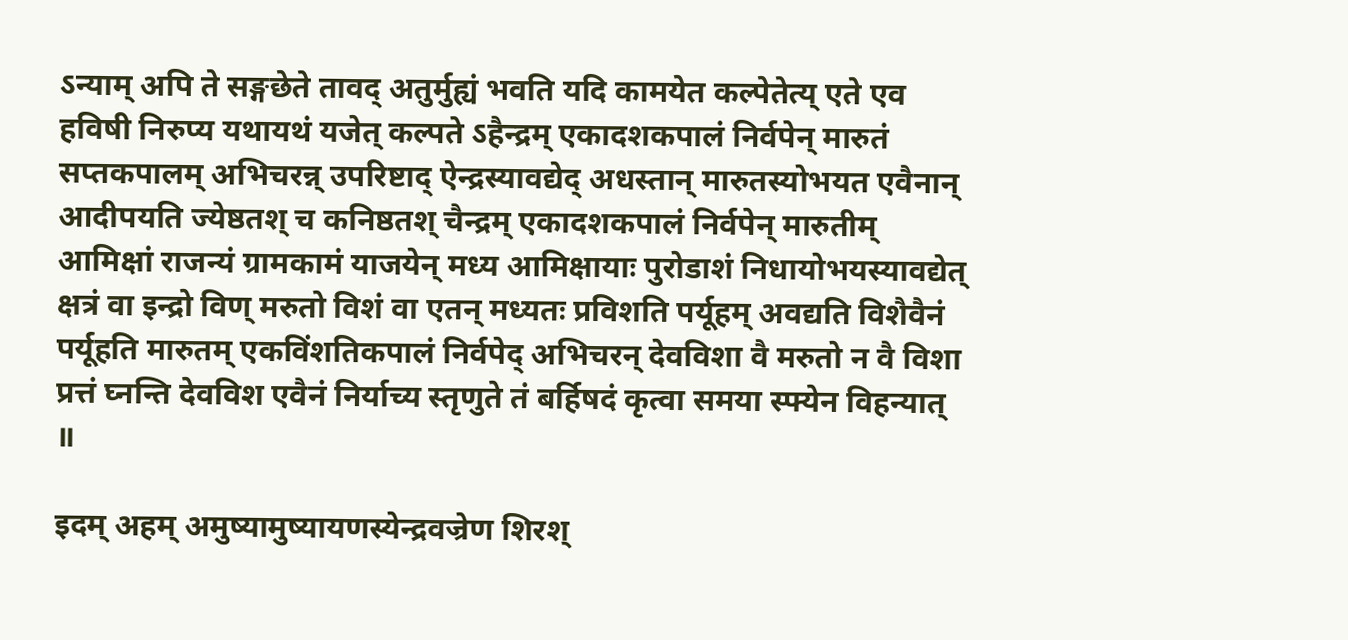ऽन्याम् अपि ते सङ्गछेते तावद् अतुर्मुह्यं भवति यदि कामयेत कल्पेतेत्य् एते एव हविषी निरुप्य यथायथं यजेत् कल्पते ऽहैन्द्रम् एकादशकपालं निर्वपेन् मारुतं सप्तकपालम् अभिचरन्न् उपरिष्टाद् ऐन्द्रस्यावद्येद् अधस्तान् मारुतस्योभयत एवैनान् आदीपयति ज्येष्ठतश् च कनिष्ठतश् चैन्द्रम् एकादशकपालं निर्वपेन् मारुतीम् आमिक्षां राजन्यं ग्रामकामं याजयेन् मध्य आमिक्षायाः पुरोडाशं निधायोभयस्यावद्येत् क्षत्रं वा इन्द्रो विण् मरुतो विशं वा एतन् मध्यतः प्रविशति पर्यूहम् अवद्यति विशैवैनं पर्यूहति मारुतम् एकविंशतिकपालं निर्वपेद् अभिचरन् देवविशा वै मरुतो न वै विशा प्रत्तं घ्नन्ति देवविश एवैनं निर्याच्य स्तृणुते तं बर्हिषदं कृत्वा समया स्फ्येन विहन्यात् ॥

इदम् अहम् अमुष्यामुष्यायणस्येन्द्रवज्रेण शिरश्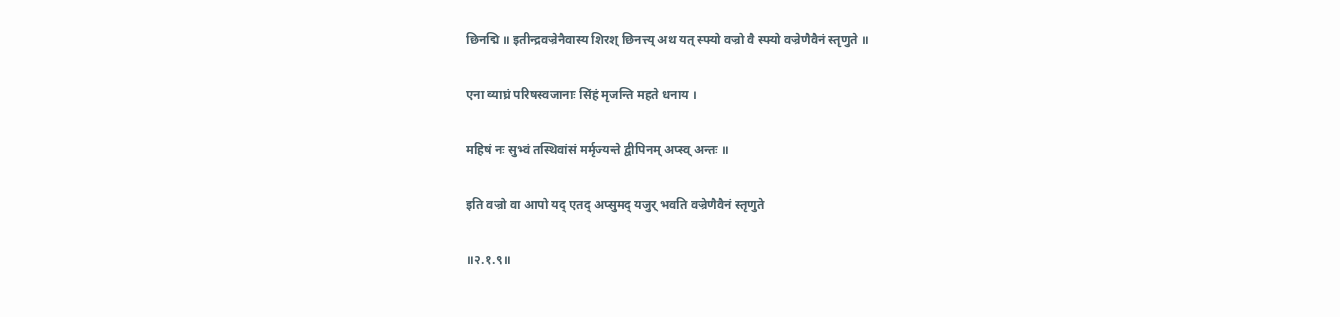छिनद्मि ॥ इतीन्द्रवज्रेनैवास्य शिरश् छिनत्त्य् अथ यत् स्फ्यो वज्रो वै स्फ्यो वज्रेणैवैनं स्तृणुते ॥

एना व्याघ्रं परिषस्वजानाः सिंहं मृजन्ति महते धनाय ।

महिषं नः सुभ्वं तस्थिवांसं मर्मृज्यन्ते द्वीपिनम् अप्स्व् अन्तः ॥

इति वज्रो वा आपो यद् एतद् अप्सुमद् यजुर् भवति वज्रेणैवैनं स्तृणुते

॥२.१.९॥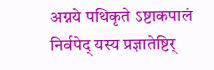अग्नये पथिकृते ऽष्टाकपालं निर्वपेद् यस्य प्रज्ञातेष्टिर्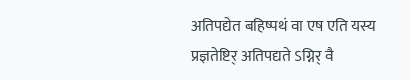अतिपद्येत बहिष्पथं वा एष एति यस्य प्रज्ञतेष्टिर् अतिपद्यते ऽग्निर् वै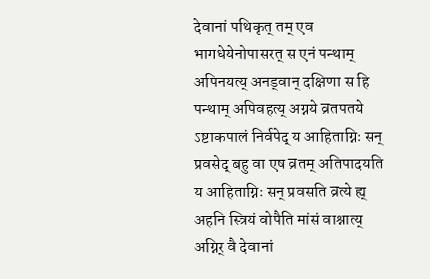देवानां पथिकृत् तम् एव भागधेयेनोपासरत् स एनं पन्थाम् अपिनयत्य् अनड्वान् दक्षिणा स हि पन्थाम् अपिवहत्य् अग्नये व्रतपतये ऽष्टाकपालं निर्वपेद् य आहिताग्निः सन् प्रवसेद् बहु वा एष व्रतम् अतिपादयति य आहिताग्निः सन् प्रवसति व्रत्ये ह्य् अहनि स्त्रियं वोपैति मांसं वाश्नात्य् अग्निर् वै देवानां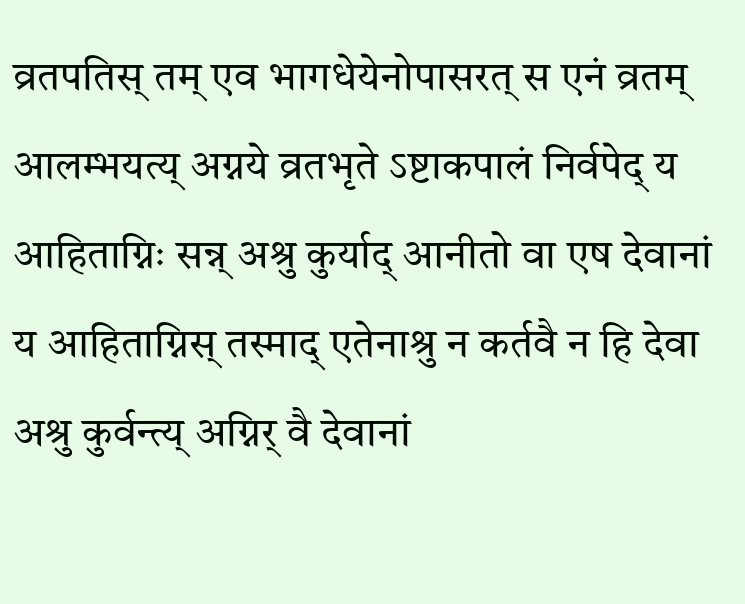व्रतपतिस् तम् एव भागधेयेनोपासरत् स एनं व्रतम् आलम्भयत्य् अग्नये व्रतभृते ऽष्टाकपालं निर्वपेद् य आहिताग्निः सन्न् अश्रु कुर्याद् आनीतो वा एष देवानां य आहिताग्निस् तस्माद् एतेनाश्रु न कर्तवै न हि देवा अश्रु कुर्वन्त्य् अग्निर् वै देवानां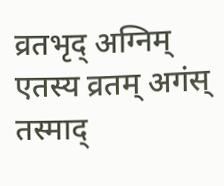व्रतभृद् अग्निम् एतस्य व्रतम् अगंस् तस्माद्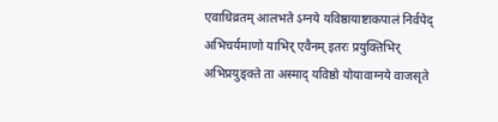एवाधिव्रतम् आलभते ऽग्नये यविष्ठायाष्टाकपालं निर्वपेद् अभिचर्यमाणो याभिर् एवैनम् इतरः प्रयुक्तिभिर् अभिप्रयुङ्क्ते ता अस्माद् यविष्ठो योयावाग्नये वाजसृते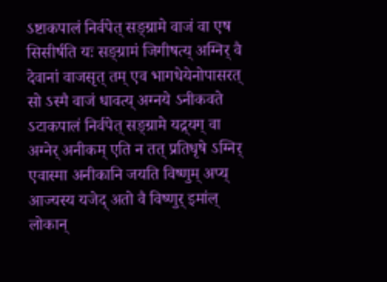ऽष्टाकपालं निर्वपेत् सङ्ग्रामे वाजं वा एष सिसीर्षति यः सङ्ग्रामं जिगीषत्य् अग्निर् वै देवानां वाजसृत् तम् एव भागधेयेनोपासरत् सो ऽस्मै वाजं धावत्य् अग्नये ऽनीकवते ऽटाकपालं निर्वपेत् सङ्ग्रामे यद्र्यग् वा अग्नेर् अनीकम् एति न तत् प्रतिधृषे ऽग्निर् एवास्मा अनीकानि जयति विष्णुम् अप्य् आज्यस्य यजेद् अतो वै विष्णुर् इमांल् लोकान्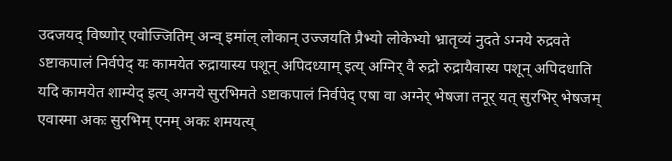उदजयद् विष्णोर् एवोज्जितिम् अन्व् इमांल् लोकान् उज्जयति प्रैभ्यो लोकेभ्यो भ्रातृव्यं नुदते ऽग्नये रुद्रवते ऽष्टाकपालं निर्वपेद् यः कामयेत रुद्रायास्य पशून् अपिदध्याम् इत्य् अग्निर् वै रुद्रो रुद्रायैवास्य पशून् अपिदधाति यदि कामयेत शाम्येद् इत्य् अग्नये सुरभिमते ऽष्टाकपालं निर्वपेद् एषा वा अग्नेर् भेषजा तनूर् यत् सुरभिर् भेषजम् एवास्मा अकः सुरभिम् एनम् अकः शमयत्य्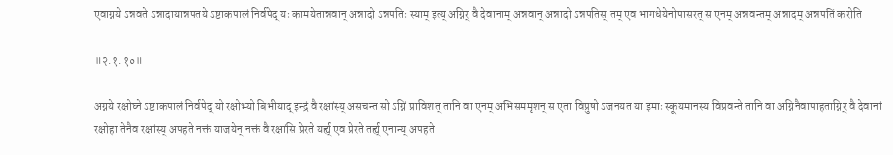एवाग्नये ऽन्नवते ऽन्नादायान्नपतये ऽष्टाकपालं निर्वपेद् यः कामयेतान्नवान् अन्नादो ऽन्नपतिः स्याम् इत्य् अग्निर् वै देवानाम् अन्नवान् अन्नादो ऽन्नपतिस् तम् एव भागधेयेनोपासरत् स एनम् अन्नवन्तम् अन्नादम् अन्नपतिं करोति

॥२.१.१०॥

अग्नये रक्षोघ्ने ऽष्टाकपालं निर्वपेद् यो रक्षोभ्यो बिभीयाद् इन्द्रं वै रक्षांस्य् असचन्त सो ऽग्निं प्राविशत् तानि वा एनम् अभिसममृशन् स एता विप्रुषो ऽजनयत या इमाः स्कूयमानस्य विप्रवन्ते तानि वा अग्निनैवापाहताग्निर् वै देवानां रक्षोहा तेनैव रक्षांस्य् अपहते नक्तं याजयेन् नक्तं वै रक्षांसि प्रेरते यर्ह्य् एव प्रेरते तर्ह्य् एनान्य् अपहते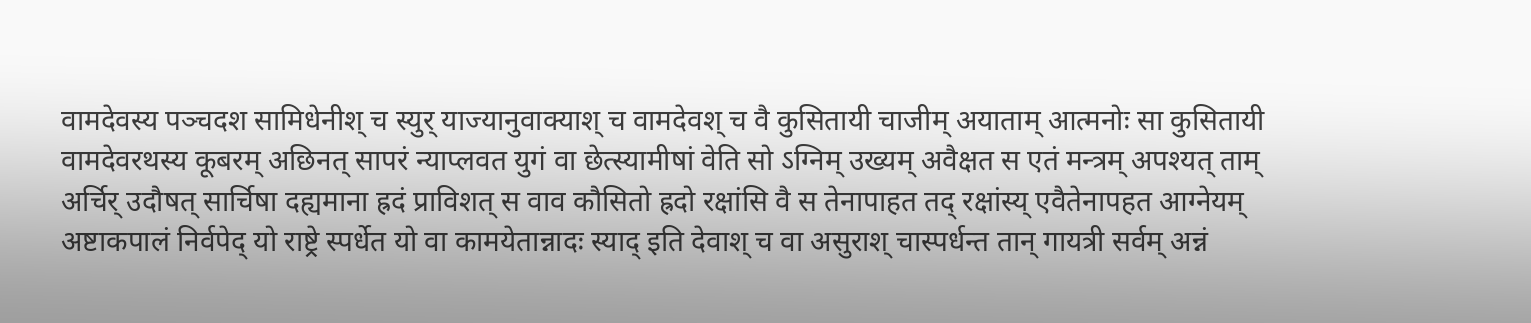वामदेवस्य पञ्चदश सामिधेनीश् च स्युर् याज्यानुवाक्याश् च वामदेवश् च वै कुसितायी चाजीम् अयाताम् आत्मनोः सा कुसितायी वामदेवरथस्य कूबरम् अछिनत् सापरं न्याप्लवत युगं वा छेत्स्यामीषां वेति सो ऽग्निम् उख्यम् अवैक्षत स एतं मन्त्रम् अपश्यत् ताम् अर्चिर् उदौषत् सार्चिषा दह्यमाना ह्रदं प्राविशत् स वाव कौसितो ह्रदो रक्षांसि वै स तेनापाहत तद् रक्षांस्य् एवैतेनापहत आग्नेयम् अष्टाकपालं निर्वपेद् यो राष्ट्रे स्पर्धेत यो वा कामयेतान्नादः स्याद् इति देवाश् च वा असुराश् चास्पर्धन्त तान् गायत्री सर्वम् अन्नं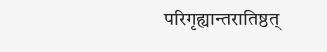परिगृह्यान्तरातिष्ठत्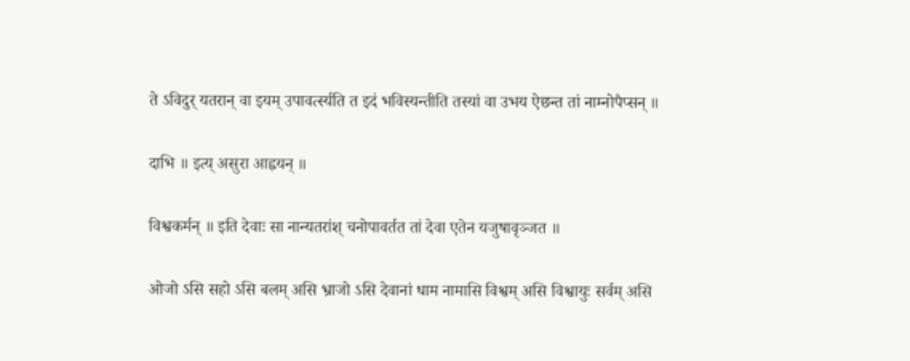ते ऽविदुर् यतरान् वा इयम् उपावर्त्स्यति त इदं भविस्यन्तीति तस्यां वा उभय ऐछन्त तां नाम्नोपैप्सन् ॥

दाभि ॥ इत्य् असुरा आह्वयन् ॥

विश्वकर्मन् ॥ इति देवाः सा नान्यतरांश् चनोपावर्तत तां देवा एतेन यजुषावृञ्जत ॥

ओजो ऽसि सहो ऽसि बलम् असि भ्राजो ऽसि देवानां धाम नामासि विश्वम् असि विश्वायुः सर्वम् असि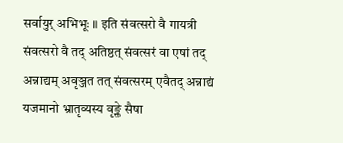सर्वायुर् अभिभूः ॥ इति संवत्सरो वै गायत्री संवत्सरो वै तद् अतिष्ठत् संवत्सरं वा एषां तद् अन्नाद्यम् अवृञ्जत तत् संवत्सरम् एवैतद् अन्नाद्यं यजमानो भ्रातृव्यस्य वृङ्क्ते सैषा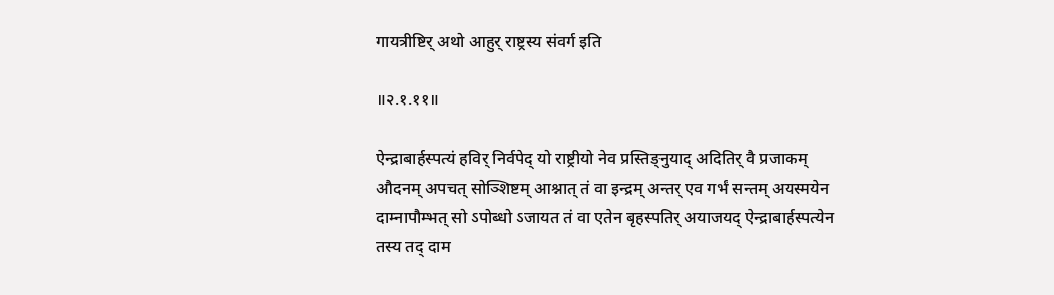गायत्रीष्टिर् अथो आहुर् राष्ट्रस्य संवर्ग इति

॥२.१.११॥

ऐन्द्राबार्हस्पत्यं हविर् निर्वपेद् यो राष्ट्रीयो नेव प्रस्तिङ्नुयाद् अदितिर् वै प्रजाकम् औदनम् अपचत् सोञ्शिष्टम् आश्नात् तं वा इन्द्रम् अन्तर् एव गर्भं सन्तम् अयस्मयेन दाम्नापौम्भत् सो ऽपोब्धो ऽजायत तं वा एतेन बृहस्पतिर् अयाजयद् ऐन्द्राबार्हस्पत्येन तस्य तद् दाम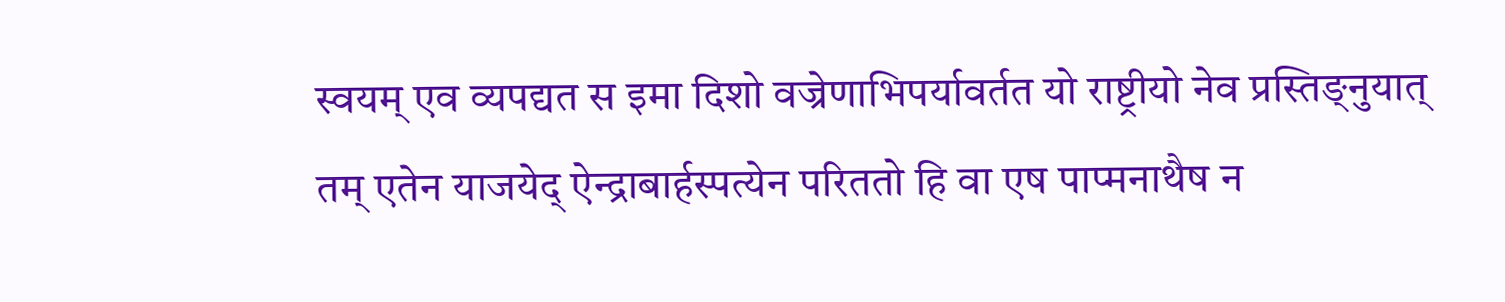स्वयम् एव व्यपद्यत स इमा दिशो वज्रेणाभिपर्यावर्तत यो राष्ट्रीयो नेव प्रस्तिङ्नुयात् तम् एतेन याजयेद् ऐन्द्राबार्हस्पत्येन परिततो हि वा एष पाप्मनाथैष न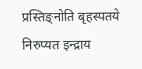प्रस्तिङ्नोति बृहस्पतये निरुप्यत इन्द्राय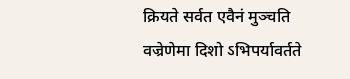क्रियते सर्वत एवैनं मुञ्चति वज्रेणेमा दिशो ऽभिपर्यावर्तते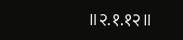॥२.१.१२॥